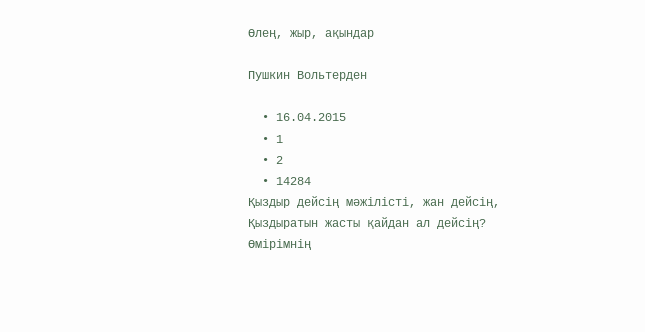Өлең, жыр, ақындар

Пушкин Вольтерден

  • 16.04.2015
  • 1
  • 2
  • 14284
Қыздыр дейсің мәжілісті, жан дейсің,
Қыздыратын жасты қайдан ал дейсің?
Өмірімнің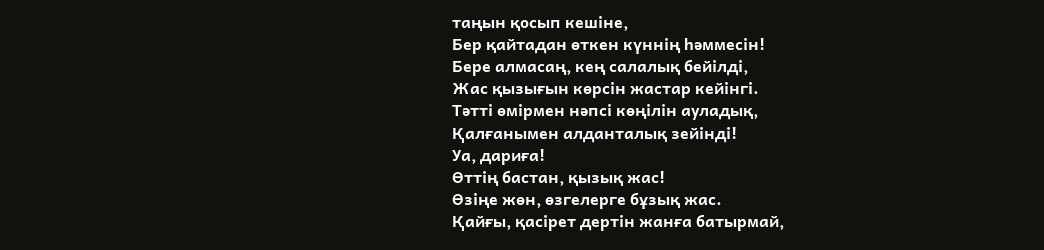таңын қосып кешіне,
Бер қайтадан өткен күннің һәммесін!
Бере алмасаң, кең салалық бейілді,
Жас қызығын көрсін жастар кейінгі.
Тәтті өмірмен нәпсі көңілін ауладық,
Қалғанымен алданталық зейінді!
Уа, дариға!
Өттің бастан, қызық жас!
Өзіңе жөн, өзгелерге бұзық жас.
Қайғы, қасірет дертін жанға батырмай,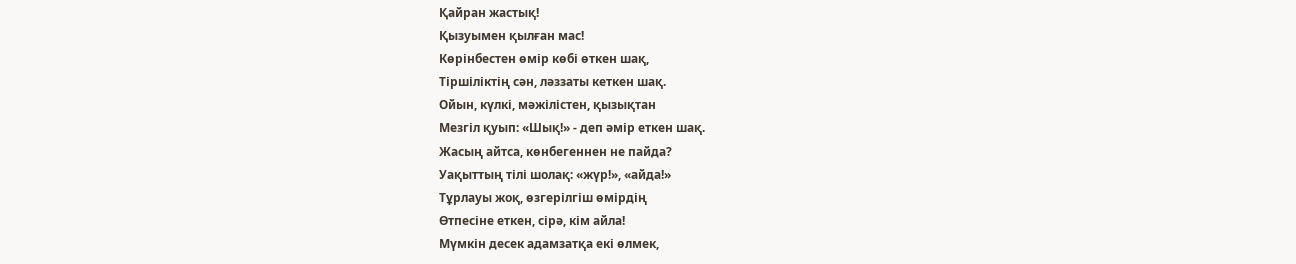Қайран жастық!
Қызуымен қылған мас!
Көрінбестен өмір көбі өткен шақ,
Тіршіліктің сән, ләззаты кеткен шақ.
Ойын, күлкі, мәжілістен, қызықтан
Мезгіл қуып: «Шық!» - деп әмір еткен шақ.
Жасың айтса, көнбегеннен не пайда?
Уақыттың тілі шолақ: «жүр!», «айда!»
Тұрлауы жоқ, өзгерілгіш өмірдің
Өтпесіне еткен, сірә, кім айла!
Мүмкін десек адамзатқа екі өлмек,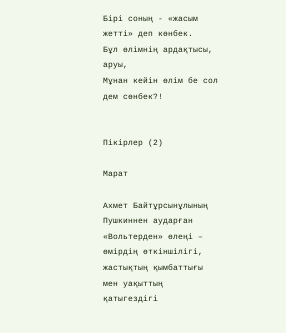Бірі соның - «жасым жетті» деп көнбек.
Бұл өлімнің ардақтысы, аруы,
Мұнан кейін өлім бе сол дем сөнбек?!


Пікірлер (2)

Марат

Ахмет Байтұрсынұлының Пушкиннен аударған «Вольтерден» өлеңі – өмірдің өткіншілігі, жастықтың қымбаттығы мен уақыттың қатыгездігі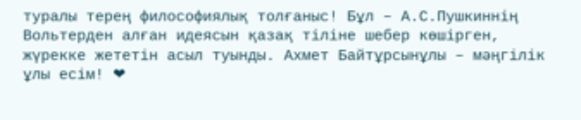туралы терең философиялық толғаныс! Бұл – А.С.Пушкиннің Вольтерден алған идеясын қазақ тіліне шебер көшірген, жүрекке жететін асыл туынды. Ахмет Байтұрсынұлы – мәңгілік ұлы есім! ❤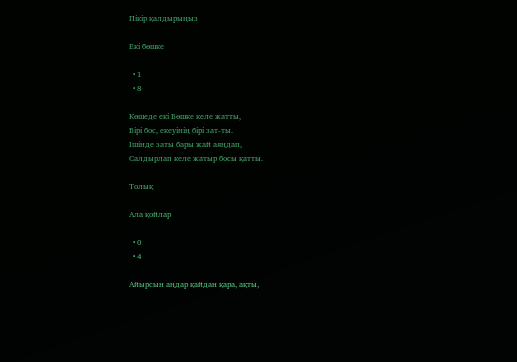Пікір қалдырыңыз

Екі бөшке

  • 1
  • 8

Көшеде екі Бөшке келе жатты,
Бірі бос, екеуінің бірі зат-ты.
Ішінде заты бары жай аяңдап,
Салдырлап келе жатыр босы қатты.

Толық

Ала қойлар

  • 0
  • 4

Айырсын аңдар қайдан қара, ақты,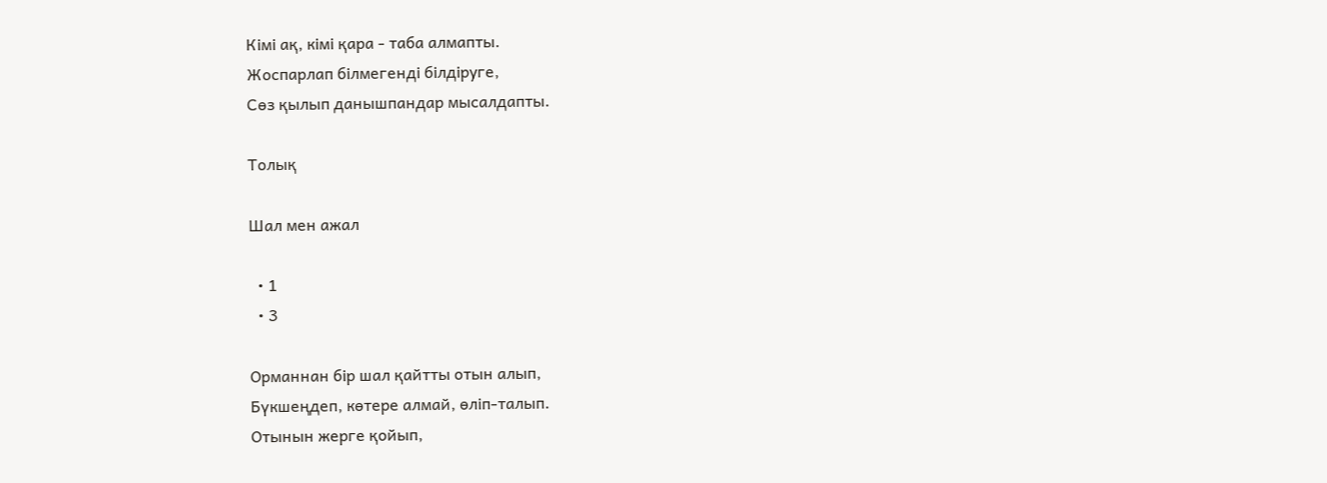Кімі ақ, кімі қара - таба алмапты.
Жоспарлап білмегенді білдіруге,
Сөз қылып данышпандар мысалдапты.

Толық

Шал мен ажал

  • 1
  • 3

Орманнан бір шал қайтты отын алып,
Бүкшеңдеп, көтере алмай, өліп-талып.
Отынын жерге қойып,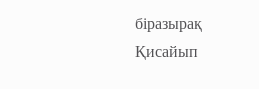біразырақ
Қисайып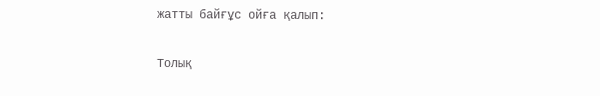жатты байғұс ойға қалып:

Толық